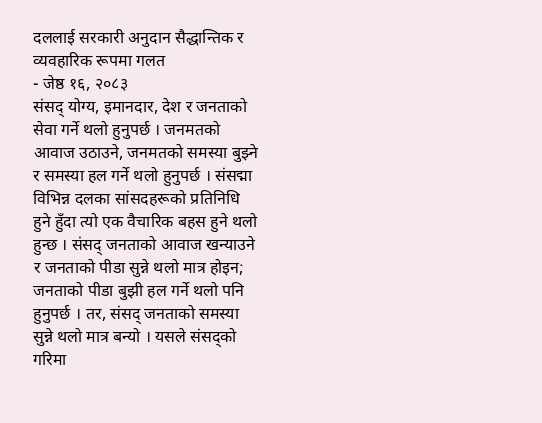दललाई सरकारी अनुदान सैद्धान्तिक र व्यवहारिक रूपमा गलत
- जेष्ठ १६, २०८३
संसद् योग्य, इमानदार, देश र जनताको सेवा गर्ने थलो हुनुपर्छ । जनमतको आवाज उठाउने, जनमतको समस्या बुझ्ने र समस्या हल गर्ने थलो हुनुपर्छ । संसद्मा विभिन्न दलका सांसदहरूको प्रतिनिधि हुने हुँदा त्यो एक वैचारिक बहस हुने थलो हुन्छ । संसद् जनताको आवाज खन्याउने र जनताको पीडा सुन्ने थलो मात्र होइन; जनताको पीडा बुझी हल गर्ने थलो पनि हुनुपर्छ । तर, संसद् जनताको समस्या सुन्ने थलो मात्र बन्यो । यसले संसद्को गरिमा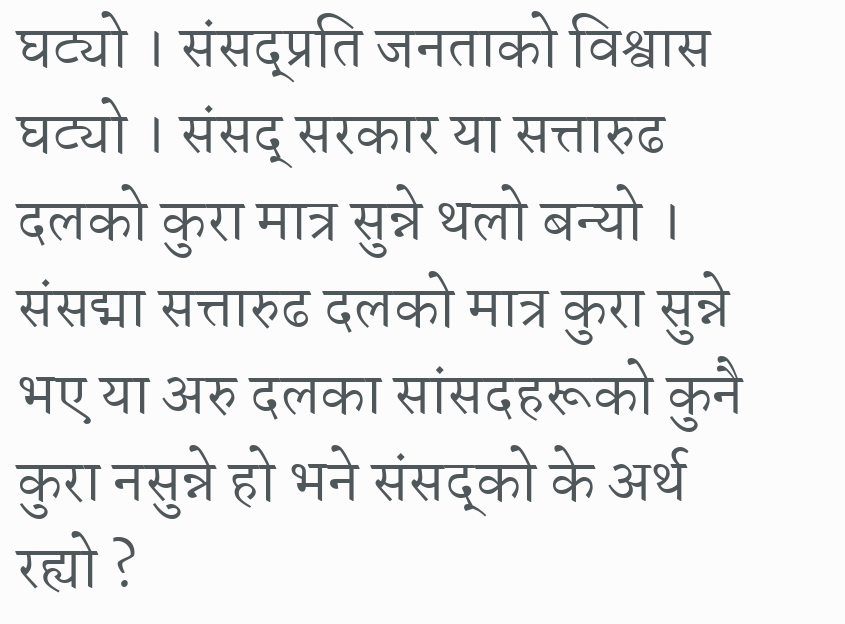घट्यो । संसद्प्रति जनताको विश्वास घट्यो । संसद् सरकार या सत्तारुढ दलको कुरा मात्र सुन्ने थलो बन्यो । संसद्मा सत्तारुढ दलको मात्र कुरा सुन्ने भए या अरु दलका सांसदहरूको कुनै कुरा नसुन्ने हो भने संसद्को के अर्थ रह्यो ?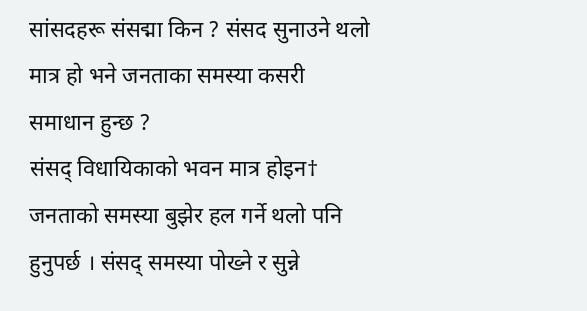सांसदहरू संसद्मा किन ? संसद सुनाउने थलो मात्र हो भने जनताका समस्या कसरी समाधान हुन्छ ?
संसद् विधायिकाको भवन मात्र होइन† जनताको समस्या बुझेर हल गर्ने थलो पनि हुनुपर्छ । संसद् समस्या पोख्ने र सुन्ने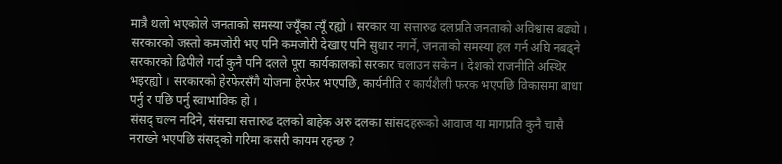मात्रै थलो भएकोले जनताको समस्या ज्यूँका त्यूँ रह्यो । सरकार या सत्तारुढ दलप्रति जनताको अविश्वास बढ्यो । सरकारको जस्तो कमजोरी भए पनि कमजोरी देखाए पनि सुधार नगर्ने, जनताको समस्या हल गर्न अघि नबढ्ने सरकारको ढिपीले गर्दा कुनै पनि दलले पूरा कार्यकालको सरकार चलाउन सकेन । देशको राजनीति अस्थिर भइरह्यो । सरकारको हेरफेरसँगै योजना हेरफेर भएपछि, कार्यनीति र कार्यशैली फरक भएपछि विकासमा बाधा पर्नु र पछि पर्नु स्वाभाविक हो ।
संसद् चल्न नदिने, संसद्मा सत्तारुढ दलको बाहेक अरु दलका सांसदहरूको आवाज या मागप्रति कुनै चासै नराख्ने भएपछि संसद्को गरिमा कसरी कायम रहन्छ ?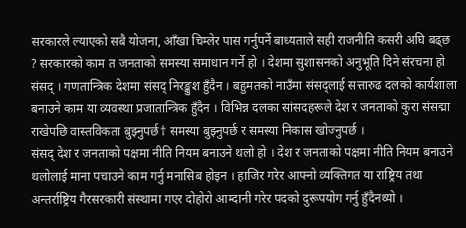सरकारले ल्याएको सबै योजना, आँखा चिम्लेर पास गर्नुपर्ने बाध्यताले सही राजनीति कसरी अघि बढ्छ ? सरकारको काम त जनताको समस्या समाधान गर्ने हो । देशमा सुशासनको अनुभूति दिने संरचना हो संसद् । गणतान्त्रिक देशमा संसद् निरङ्कुश हुँदैन । बहुमतको नाउँमा संसद्लाई सत्तारुढ दलको कार्यशाला बनाउने काम या व्यवस्था प्रजातान्त्रिक हुँदैन । विभिन्न दलका सांसदहरूले देश र जनताको कुरा संसद्मा राखेपछि वास्तविकता बुझ्नुपर्छ† समस्या बुझ्नुपर्छ र समस्या निकास खोज्नुपर्छ ।
संसद् देश र जनताको पक्षमा नीति नियम बनाउने थलो हो । देश र जनताको पक्षमा नीति नियम बनाउने थलोलाई माना पचाउने काम गर्नु मनासिब होइन । हाजिर गरेर आफ्नो व्यक्तिगत या राष्ट्रिय तथा अन्तर्राष्ट्रिय गैरसरकारी संस्थामा गएर दोहोरो आम्दानी गरेर पदको दुरूपयोग गर्नु हुँदैनथ्यो ।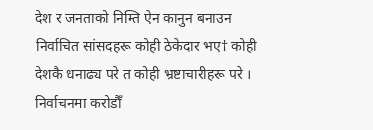देश र जनताको निम्ति ऐन कानुन बनाउन निर्वाचित सांसदहरू कोही ठेकेदार भए† कोही देशकै धनाढ्य परे त कोही भ्रष्टाचारीहरू परे । निर्वाचनमा करोडौँ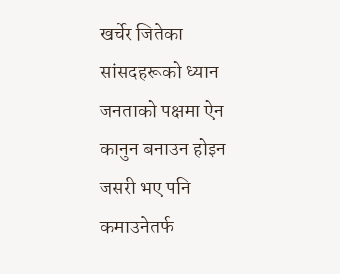खर्चेर जितेका सांसदहरूको ध्यान जनताको पक्षमा ऐन कानुन बनाउन होइन जसरी भए पनि कमाउनेतर्फ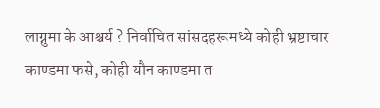लाग्नुमा के आश्चर्य ? निर्वाचित सांसदहरूमध्ये कोही भ्रष्टाचार काण्डमा फसे, कोही यौन काण्डमा त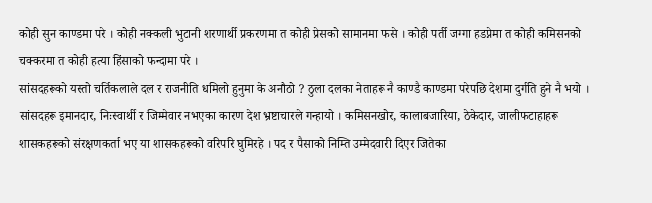कोही सुन काण्डमा परे । कोही नक्कली भुटानी शरणार्थी प्रकरणमा त कोही प्रेसको सामानमा फसे । कोही पर्ती जग्गा हडप्नेमा त कोही कमिसनको चक्करमा त कोही हत्या हिंसाको फन्दामा परे ।
सांसदहरूको यस्तो चर्तिकलाले दल र राजनीति धमिलो हुनुमा के अनौठो ? ठुला दलका नेताहरू नै काण्डै काण्डमा परेपछि देशमा दुर्गति हुने नै भयो । सांसदहरू इमानदार, निःस्वार्थी र जिम्मेवार नभएका कारण देश भ्रष्टाचारले गन्हायो । कमिसनखोर, कालाबजारिया, ठेकेदार, जालीफटाहाहरू शासकहरूको संरक्षणकर्ता भए या शासकहरूको वरिपरि घुमिरहे । पद र पैसाको निम्ति उम्मेदवारी दिएर जितेका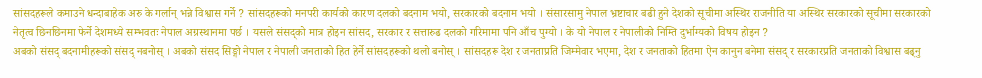सांसदहरूले कमाउने धन्दाबाहेक अरु के गर्लान् भन्ने विश्वास गर्ने ? सांसदहरूको मनपरी कार्यको कारण दलको बदनाम भयो, सरकारको बदनाम भयो । संसारसामु नेपाल भ्रष्टाचार बढी हुने देशको सूचीमा अस्थिर राजनीति या अस्थिर सरकारको सूचीमा सरकारको नेतृत्व छिनछिनमा फेर्ने देशमध्ये सम्भवतः नेपाल अग्रस्थानमा पर्छ । यसले संसद्को मात्र होइन सांसद, सरकार र सत्तारुढ दलको गरिमामा पनि आँच पुग्यो । के यो नेपाल र नेपालीको निम्ति दुर्भाग्यको विषय होइन ?
अबको संसद् बदनामीहरूको संसद् नबनोस् । अबको संसद सिङ्गो नेपाल र नेपाली जनताको हित हेर्ने सांसदहरूको थलो बनोस् । सांसदहरू देश र जनताप्रति जिम्मेवार भएमा, देश र जनताको हितमा ऐन कानुन बनेमा संसद् र सरकारप्रति जनताको विश्वास बढ्नु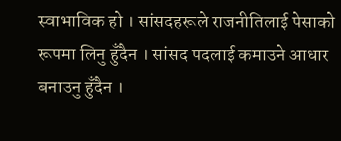स्वाभाविक हो । सांसदहरूले राजनीतिलाई पेसाको रूपमा लिनु हुँदैन । सांसद पदलाई कमाउने आधार बनाउनु हुँदैन ।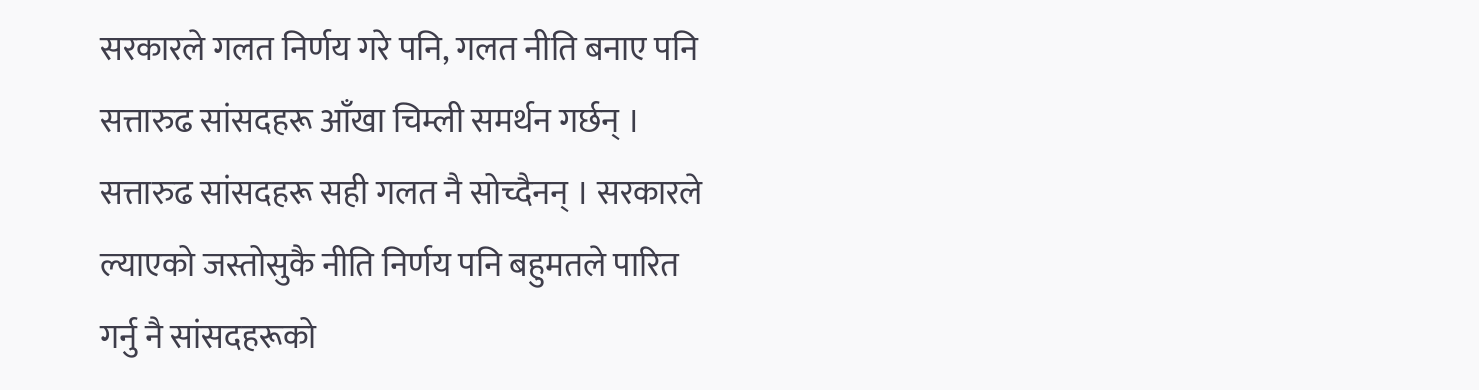सरकारले गलत निर्णय गरे पनि, गलत नीति बनाए पनि सत्तारुढ सांसदहरू आँखा चिम्ली समर्थन गर्छन् । सत्तारुढ सांसदहरू सही गलत नै सोच्दैनन् । सरकारले ल्याएको जस्तोसुकै नीति निर्णय पनि बहुमतले पारित गर्नु नै सांसदहरूको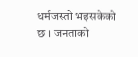धर्मजस्तो भइसकेको छ । जनताको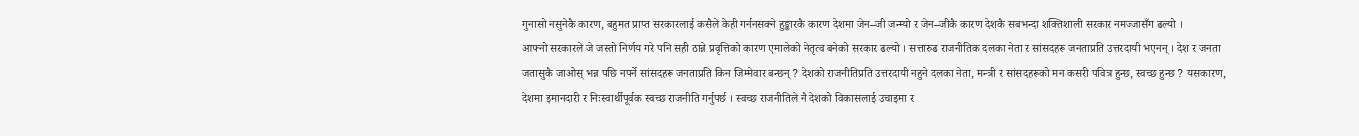गुनासो नसुनेकै कारण, बहुमत प्राप्त सरकारलाई कसैले केही गर्ननसक्ने हुङ्कारकै कारण देशमा जेन–जी जन्म्यो र जेन–जीकै कारण देशकै सबभन्दा शक्तिशाली सरकार नमज्जासँग ढल्यो ।
आफ्नो सरकारले जे जस्तो निर्णय गरे पनि सही ठान्ने प्रवृत्तिको कारण एमालेको नेतृत्व बनेको सरकार ढल्यो । सत्तारुढ राजनीतिक दलका नेता र सांसदहरू जनताप्रति उत्तरदायी भएनन् । देश र जनता जतासुकै जाओस् भन्न पछि नपर्ने सांसदहरू जनताप्रति किन जिम्मेवार बन्छन् ? देशको राजनीतिप्रति उत्तरदायी नहुने दलका नेता, मन्त्री र सांसदहरूको मन कसरी पवित्र हुन्छ, स्वच्छ हुन्छ ? यसकारण, देशमा इमानदारी र निःस्वार्थीपूर्वक स्वच्छ राजनीति गर्नुपर्छ । स्वच्छ राजनीतिले नै देशको विकासलाई उचाइमा र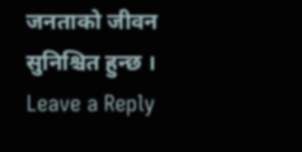जनताको जीवन सुनिश्चित हुन्छ ।
Leave a Reply